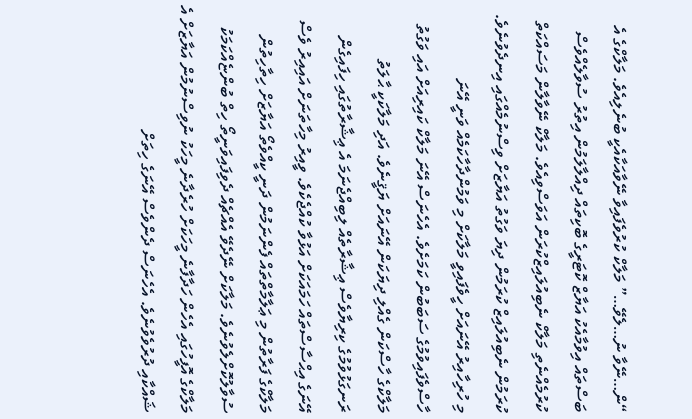“ން…ނޭވާ ނު…ލެވޭ…” މަލާކް ކުރުވެފައިވާ ނޭވާއަކާއެކީ ބުނެލިއެވެ. މަލާކްގެ އެ ބަސްތައް އިވުމާއެކު އަޔާޒް ކޮޓަރީގެ ބޮކިތައް ދިއްލާލަމުން އިތުރު ސުވާލެއްވެސް ކުރުމެއްނެތި މަލާކް ނެބިއުލައިޒްކުރަން އަވަސްވިއެވެ. މަލާކް ނޭވާލާން މަސައްކަތް ކުރަމުން ނެބިއުލައިޒް ކުރަމުން ދިޔަ ވަގުތު އަޔާޒަށް ވިސްނުމެއްގައި އިނދެވުނެވެ. މި ހުރިހާއިރު އޭނައަށް ހީވެފައިވީ މަލާކަށް މި ވަމުންދާހާކަމެއް ވަނީ އޭނަ ހާސްވެފައިވުމުގެ ސަބަބުން ކަމަށެވެ. އެހެނަސް އޭނަ މަލާކް ކައިރިއަށް އައި ވަގުތު މަލާކްގެ ހާސްކަން ގެއްލި ދިޔަކަން އޭނައަށް ޔަޤީނެވެ. އަދި މަލާކަކީ ޙާލަތު ރަނގަޅުވުމުގެ ކިރިޔާވެސް ޢިޝާރާތެއް ލިބިއްޖެނަމަ އެ ޢިޝާރާތުގައި ހިފައިގެން އޭނަގެ އިޙްސާސްތައް ހަމައަކަށް އަޅުވާ ކުއްޖެކެވެ. ވީއިރު މިހާތަނަށް އައިއިރު ވެސް މަލާކްގެ ފަރާތުން މި ޢަލާމާތްތައް ފެންނަމުން ދަނީ ކީއްވެތޯ އަޔާޒަށް ހިތާހިތުން ސުވާލުކޮށްލެވުނެވެ. މަލާކަށް ނޭދެވޭ އެއްޗެއް ދެވިފައިވަނީތޯ ހިތް ބުންޏެއްކަމަކު މަލާކްގެ އޮފީހުގައި އެހެން ހަދާފާނެ މީހަކަށް ހުރެދާނެ މީހަކު ނުވިސްނުމުން އަޔާޒަށް އެ ޝައްކާއި ދުރުވެވުނެވެ. އެހެނަސް ދެންވެސް އޭނަގެ ހިތަށް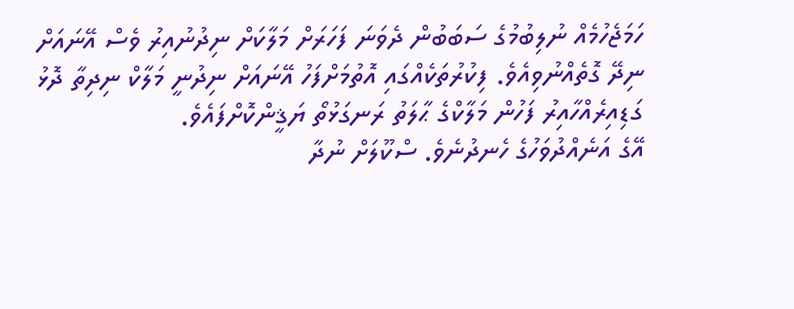ހަމަޖެހުމެއް ނުލިބުމުގެ ސަބަބުން ދެވަނަ ފަހަރަށް މަލާކަށް ނިދުނުއިރު ވެސް އޭނައަށް ނިދޭ ގޮތެއްނުވިއެވެ. ފިކުރުތަކެއްގައި އޮތުމަށްފަހު އޭނައަށް ނިދުނީ މަލާކް ނިދިތާ ދޮޅު ގަޑިއިރެއްހާއިރު ފަހުން މަލާކްގެ ޙާލަތު ރަނގަޅުތޯ ޔަޤީންކޮށްފައެވެ.
އޭގެ އަނެއްދުވަހުގެ ހެނދުނެވެ. ސްކޫލަށް ނުދާ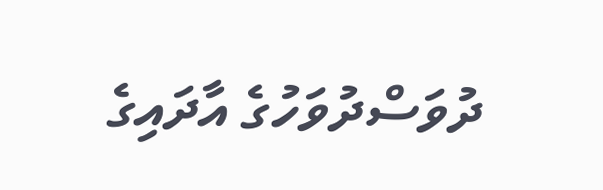ދުވަސްދުވަހުގެ އާދައިގެ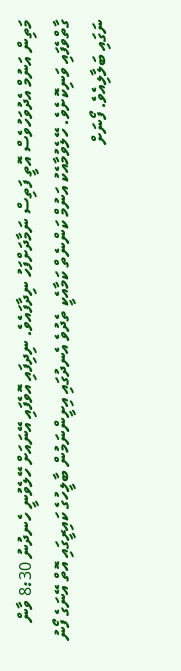މަތިން އަނުމް އެދުވަހުވެސް އޮތީ ފަތިސް ނަމާދަށްފަހު ނިދާފައެވެ. ނިދިފައި އޮވެފައި އޭނައަށް ހޭލެވުނީ ހެނދުނު 8:30 ވާން ގާތްވެފައި ވަނިކޮށެވެ. ހޭލެވުމާއެކު އަނުމް ކަންނެތް ކަމާއެކީ ތެދުވެ އެނދުގައި އިށީންނަމުން ބާލީހުގެ ކައިރީގައި އޮތް އޭނަގެ ފޯނު ނަގައި ބަލާލިއެވެ. ފޯނަށް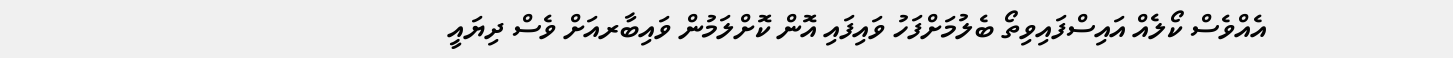އެއްވެސް ކޯލެއް އައިސްފައިވިތޯ ބެލުމަށްފަހު ވައިފައި އޮން ކޮށްލަމުން ވައިބާރއަށް ވެސް ދިޔައީ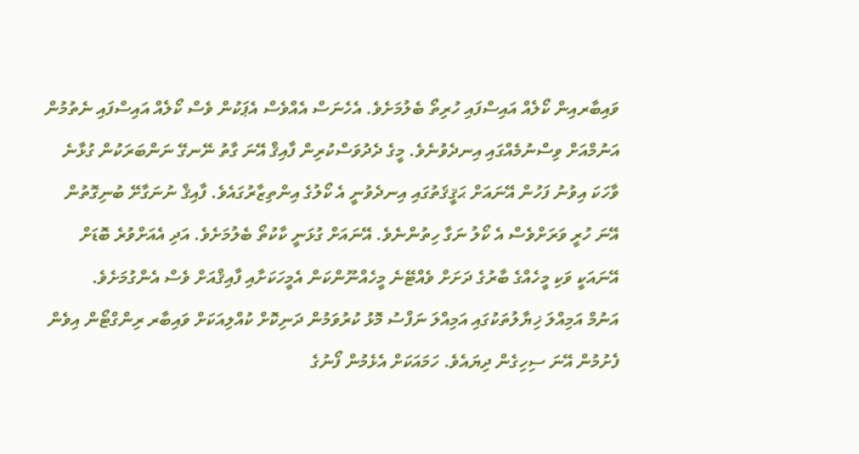ވައިބާރއިން ކޯލެއް އައިސްފައި ހުރިތޯ ބެލުމަށެވެ. އެހެނަސް އެއްވެސް އެޕަކުން ވެސް ކޯލެއް އައިސްފައި ނެތުމުން އަނުމްއަށް ވިސްނުމެއްގައި އިނދެވުނެވެ. މީގެ ދެދުވަސްކުރިން ފާއިޤް އޭނަ ގާތު ނޭނގޭ ނަންބަރަކުން ގުޅާނެ ވާހަކަ އިވުނު ފަހުން އޭނައަށް ޙަޤީޤަތުގައި އިނދެވުނީ އެ ކޯލުގެ އިންތިޒާރުގައެވެ. ފާއިޤް ނުނަގާށޭ ބުނިގޮތުން އޭނަ ހުރީ ވަރަށްވެސް އެ ކޯލު ނަގާ ހިތުންނެވެ. އޭނައަށް ގުޅަނީ ކާކުތޯ ބެލުމަށެވެ. އަދި އެއަށްވުރެ ބޮޑަށް އޭނައަކީ ވަކި މީހެއްގެ ބާރުގެ ދަށަށް ވެއްޓޭނެ މީހެއްނޫންކަން އެމީހަކަށާއި ފާއިޤްއަށް ވެސް އެންގުމަށެވެ.
އަނުމް އަމިއްލަ ޚިޔާލުތަކުގައި އަމިއްލަ ނަފްސު މޮޅު ކުރުވަމުން ދަނިކޮށް ކުއްލިއަކަށް ވައިބާރ ރިންގްޓޯން އިވެން ފެށުމުން އޭނަ ސިހިގެން ދިޔައެވެ. ހަމައަކަށް އެޅެމުން ފޯނުގެ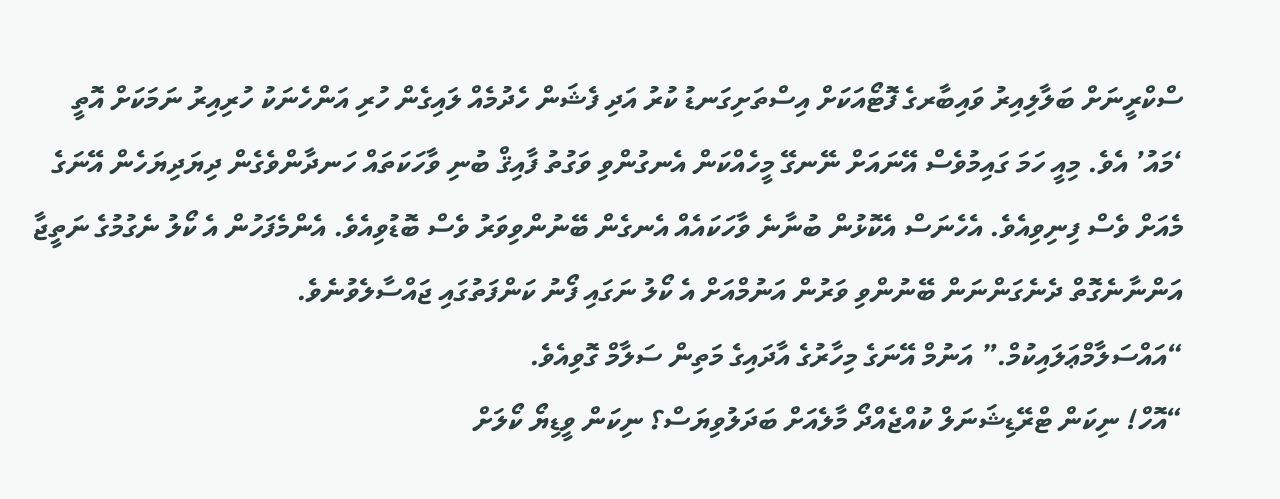ސްކްރީނަށް ބަލާލިއިރު ވައިބާރގެ ފޮޓޯއަކަށް އިސްތަށިގަނޑު ކުރު އަދި ފެޝަން ހެދުމެއް ލައިގެން ހުރި އަންހެނަކު ހުރިއިރު ނަމަކަށް އޮތީ ‘މައު’ އެވެ. މިއީ ހަމަ ގައިމުވެސް އޭނައަށް ނޭނގޭ މީހެއްކަން އެނގުންވި ވަގުތު ފާއިޤް ބުނި ވާހަކަތައް ހަނދާންވެގެން ދިޔަދިޔަހެން އޭނަގެ މެއަށް ވެސް ފިނިވިއެވެ. އެހެނަސް އެކޮޅުން ބުނާނެ ވާހަކައެއް އެނގެން ބޭނުންވިވަރު ވެސް ބޮޑުވިއެވެ. އެންމެފަހުން އެ ކޯލު ނެގުމުގެ ނަތީޖާ އަންނާނެގޮތް ދެނެގަންނަން ބޭނުންވި ވަރުން އަނުމްއަށް އެ ކޯލު ނަގައި ފޯނު ކަންފަތުގައި ޖައްސާލެވުނެވެ.
“އައްސަލާމްޢަލައިކުމް.” އަނުމް އޭނަގެ މިހާރުގެ އާދައިގެ މަތިން ސަލާމް ގޮވިއެވެ.
“އޮހް! ނިކަން ޓްރޭޑިޝަނަލް ކުއްޖެއްދޯ މާލެއަށް ބަދަލުވިޔަސް؟ ނިކަން ވީޑިޔޯ ކޯލަށް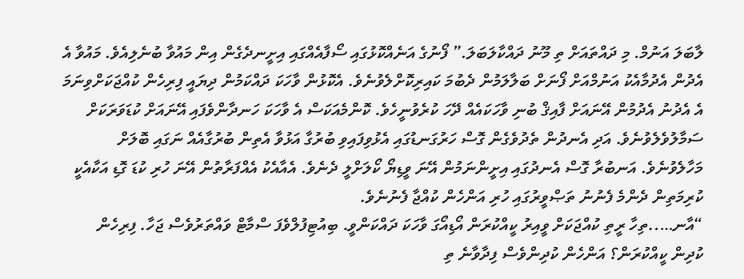ލާބަލަ އަނުމް. މި ދައްތައަށް ތި މޫނު ދައްކާލަބަލަ.” ފޯނުގެ އަނެއްކޮޅުގައި ސޯފާއެއްގައި އިށީނދެގެން އިން މައުވާ ބުނެލިއެވެ. މައުވާ އެ އެދުން އެދުމާއެކު އަނުމްއަށް ފޯނަށް ބަލާލަމުން ދެބުމަ ކައިރިކޮށްލެވުނެވެ. އެކޮޅުން ވާހަކަ ދައްކަމުން ދިޔައީ ފިރިހެން ކުއްޖަކަށްވިނަމަ އެ އެދުނު އެދުމުން އޭނައަށް ފާއިޤް ބުނި ވާހަކައެއް ދޭހަ ކުރެވުނީހެވެ. ކޮންމެއަކަސް އެ ވާހަކަ ހަނދާންވެފައި އޭނައަށް ކުޑަވަރަކަށް ސަމާލުވެލެވުނެވެ. އަދި އެނދުން ތެދުވެގެން ގޮސް ހަރުގަނޑުގައި އެޅުވިފައިވި ބުރުގާ އަޅުވާ އެތިން ބުރުގާއެއް ނަގައި ބޮލަށް މަހާލެވުނެވެ. އަނބުރާ ގޮސް އެނދުގައި އިށީންނަމުން އޭނަ ވީޑިޔޯ ކޯލަށްލީ ދެނެވެ. އެއާއެކު އެއްފަރާތުން އޭނަ ހުރި ކުޑަ ގޮޑި އަކާއެކީ ކުރިމަތިން ދެންމެ ފެނުނު ތަޞްވީރުގައި ހުރި އަންހެން ކުއްޖާ ފެނުނެވެ.
“އާނ…..ތިހާ ރީތި ކުއްޖަކަށް ވީއިރު ކީއްކުރަން އޯޑިއޯގަ ވާހަކަ ދައްކަންވީ. ބިއުޓިފުލްވެފަ ސްމާޓް ވައްތަރުވެސް ޖަހާ. ފިރިހެން ކުދިން ކީއްކުރަން؟ އަންހެން ކުދިންވެސް ފިދާވާނެ ތި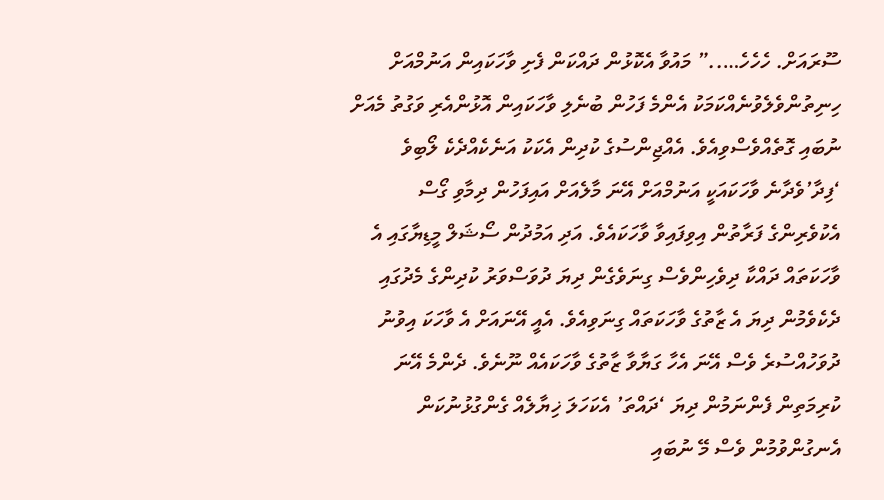ސޫރައަށް. ހެހެހެ…..” މައުވާ އެކޮޅުން ދައްކަން ފެށި ވާހަކައިން އަނުމްއަށް ހިނިތުންވެލެވުނެއްކަމަކު އެންމެ ފަހުން ބުނެލި ވާހަކައިން އޮޅުންއެރި ވަގުތު މެއަށް ނުބައި ގޮތެއްވެސްވިއެވެ. އެއްޖިންސުގެ ކުދިން އެކަކު އަނެކެއްދެކެ ލޯބިވެ ‘ފިދާ’ވެދާނެ ވާހަކައަކީ އަނުމްއަށް އޭނަ މާލެއަށް އައިފަހުން ދިމާވި ގޯސް އެކުވެރިންގެ ފަރާތުން އިވިފައިވާ ވާހަކައެވެ. އަދި އަމުދުން ސޯޝަލް މީޑިޔާގައި އެ ވާހަކަތައް ދައްކާ ދިވެހިންވެސް ގިނަވެގެން ދިޔަ ދުވަސްވަރު ކުދިންގެ މެދުގައި ދެކެވެމުން ދިޔަ އެ ޒާތުގެ ވާހަކަތައް ގިނަވިއެވެ. އެއީ އޭނައަށް އެ ވާހަކަ އިވުނު ދުވަހުއްސުރެ ވެސް އޭނަ އެހާ ގަޔާވާ ޒާތުގެ ވާހަކައެއް ނޫނެވެ. ދެންމެ އޭނަ ކުރިމަތިން ފެންނަމުން ދިޔަ ‘ދައްތަ’ އެކަހަލަ ޚިޔާލެއް ގެންގުޅުނުކަން އެނގުންވުމުން ވެސް މޭ ނުބައި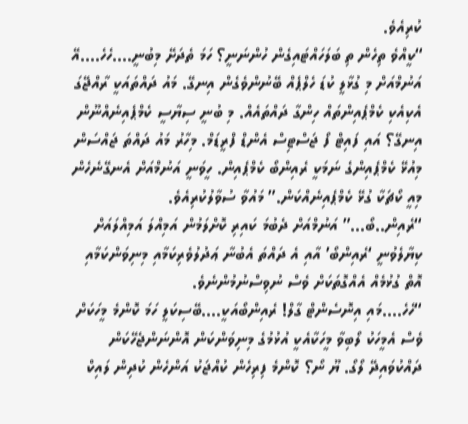ކުރިއެވެ.
“ކީއްވެ ތިހެން ތި ބަލަހައްޓައިގެން ހުންނަނީ؟ ހަމަ ތެދަށޭ މިބުނީ….ހެހެ….އޭ އަނުމްއަށް މި ގުޅާލީ ކުޑަ ހެލްޕެއް ބޭނުންވެގެން އިނގޭ. މައު ދައްތައަކީ ރާއްޖޭގަ އެކިއެކި ކެމްޕެއިންތައް ހިންގާ ދައްތައެއް. މި ބުނީ ސިޔާސީ ކެމްޕެއިނެއްނޫން އިނގޭ؟ އައި ފައިޓް ފޯ ޖަސްޓިސް އެންޑް ފްރީޑަމް. މިހާރު މައު ދައްތަ ޖައްސަން މިއުޅޭ ކެމްޕެއިންގެ ނަމަކީ ރެއިންބޯ ކެމްޕެއިން. ހީވަނީ އަނުމްއަށް އެނގޭނެހެން މިއީ ކޯޗަކާ ގުޅޭ ކެމްޕެއިނެއްކަން.” މައުވާ ސުވާލުކުރިއެވެ.
“ރެއިން..ބޯ…” އަނުމްއަށް ދެބުމަ ކައިރި ކޮށްލަމުން އަމިއްލަ އަމިއްލައަށް ކިޔާލެވުނީ ‘ރެއިންބޯ’ އާއި އެ ދައްތަ އެބުނާ ޢަދުލުވެރިކަމާއި މިނިވަންކަމާއި އޮތް ގުޅުމެއް އެއްގޮތަކަށް ވެސް ނުވިސްނުމުންނެވެ.
“ހެހެ….މައި އިނޮސެންޓް ގާލް! ރެއިންބޯއަކީ….ބޭސިކަލީ ހަމަ ކޮންމެ މީހަކަށް ވެސް އެމީހަކު ލޯބިވާ މީހަކާއެކީ އުޅުމުގެ މިނިވަންކަން އޮންނަންޖެހޭކަން ދައްކުވައިދޭ ލޯގޯ. ޔޫ ނޯ؟ ކޮންމެ ފިރިހެން ކުއްޖަކު އަންހެން ކުދިން ލައިކް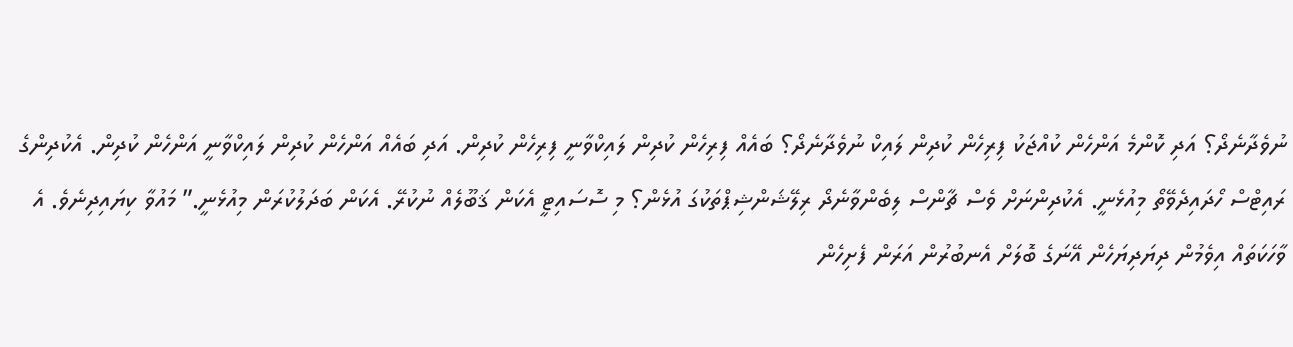ނުވެދާނެދޯ؟ އަދި ކޮންމެ އަންހެން ކުއްޖަކު ފިރިހެން ކުދިން ލައިކް ނުވެދާނެދޯ؟ ބައެއް ފިރިހެން ކުދިން ލައިކްވާނީ ފިރިހެން ކުދިން. އަދި ބައެއް އަންހެން ކުދިން ލައިކްވާނީ އަންހެން ކުދިން. އެކުދިންގެ ރައިޓްސް ހޯދައިދެވޭތޯ މިއުޅެނީ. އެކުދިންނަށް ވެސް ޗާންސް ލިބެންވާނެދޯ ރިލޭޝަންޝިޕްތަކުގަ އުޅެން؟ މި ސޮސައިޓީ އެކަން ޤަބޫލެއް ނުކުރޭ. އެކަން ބަދަލުކުރަން މިއުޅެނީ.” މައުވާ ކިޔައިދިނެވެ. އެ ވާހަކަތައް އިވެމުން ދިޔަދިޔަހެން އޭނަގެ ބޮލަށް އެނބުރުން އަރަން ފެށިހެން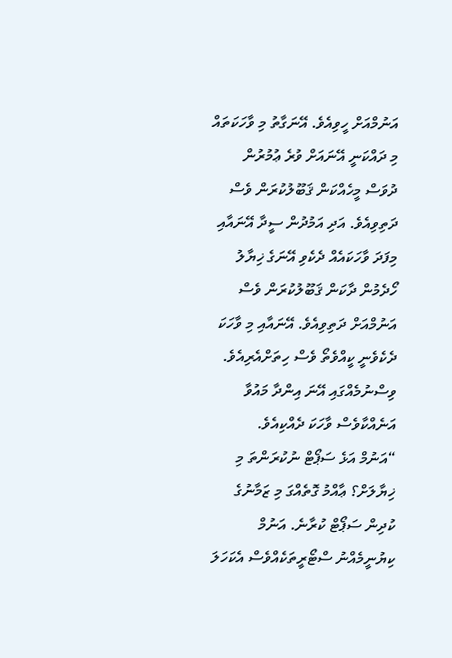އަނުމްއަށް ހީވިއެވެ. އޭނަގާތު މި ވާހަކަތައް މި ދައްކަނީ އޭނައަށް ވުރެ ޢުމުރުން ދުވަސް މީހެއްކަން ޤަބޫލުކުރަން ވެސް ދަތިވިއެވެ. އަދި އަމުދުން ސީދާ އޭނައާއި މިފަދަ ވާހަކައެއް ދެކެވި އޭނަގެ ޚިޔާލު ހޯދެމުން ދާކަން ޤަބޫލުކުރަން ވެސް އަނުމްއަށް ދަތިވިއެވެ. އޭނައާއި މި ވާހަކަ ދެކެވެނީ ކީއްވެތޯ ވެސް ހިތަށްއެރިއެވެ. ވިސްނުމެއްގައި އޭނަ އިންދާ މައުވާ އަނެއްކާވެސް ވާހަކަ ދެއްކިއެވެ.
“އަނުމް އަޅެ ސަޕޯޓް ނުކުރަންތަ މި ޚިޔާލަށް؟ ޢާއްމު ގޮތެއްގަ މި ޒަމާނުގެ ކުދިން ސަޕޯޓް ކުރާނެ. އަނުމް ކިޔުނީމެއްނު ސްޓޯރީތަކެއްވެސް އެކަހަލަ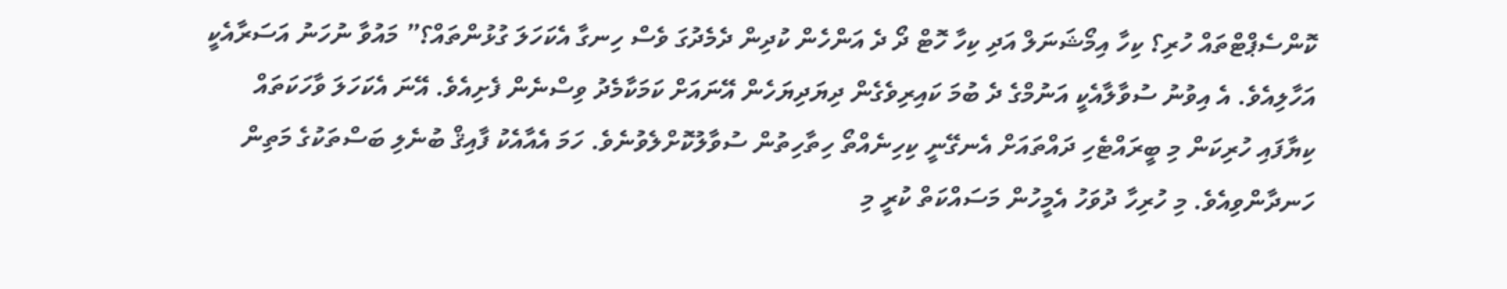ކޮންސެޕްޓްތައް ހުރި؟ ކިހާ އިމޯޝަނަލް އަދި ކިހާ ހޮޓް ދޯ ދެ އަންހެން ކުދިން ދެމެދުގަ ވެސް ހިނގާ އެކަހަލަ ގުޅުންތައް؟” މައުވާ ނުހަނު އަސަރާއެކީ އަހާލިއެވެ. އެ އިވުނު ސުވާލާއެކީ އަނުމްގެ ދެ ބުމަ ކައިރިވެގެން ދިޔަދިޔަހެން އޭނައަށް ކަމަކާމެދު ވިސްނެން ފެށިއެވެ. އޭނަ އެކަހަލަ ވާހަކަތައް ކިޔާފައި ހުރިކަން މި ބީރައްޓެހި ދައްތައަށް އެނގޭނީ ކިހިނެއްތޯ ހިތާހިތުން ސުވާލުކޮށްލެވުނެވެ. ހަމަ އެއާއެކު ފާއިޤް ބުނެލި ބަސްތަކުގެ މަތިން ހަނދާންވިއެވެ. މި ހުރިހާ ދުވަހު އެމީހުން މަސައްކަތް ކުރީ މި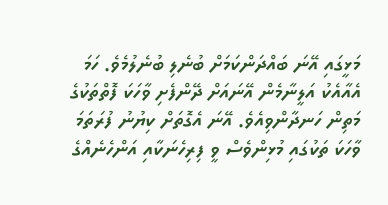މަޅީގައި އޭނަ ބައްދަންކަމަށް ބުނެލި ބުނެލުމެވެ. ހަމަ އެއާއެކު އަލީނާމެން އޭނައަށް ދޭންފެށި ވާހަކަ ފޮތްތަކުގެ މަތިން ހަނދާންވިއެވެ. އޭނަ އެގޮތަށް ކިޔުނު ފުރަތަމަ ވާހަކަ ތަކުގައި މުޅިންވެސް ވީ ފިރިހެނަކާއި އަންހެނެއްގެ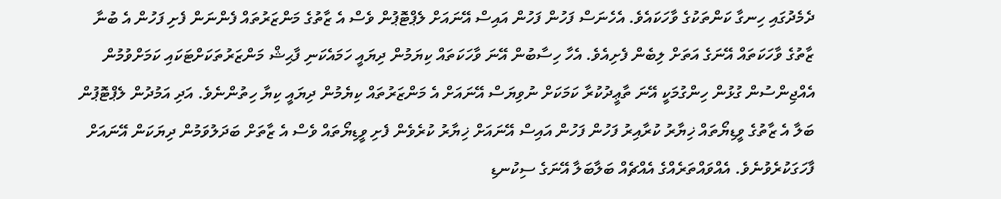ދެމެދުގައި ހިނގާ ކަންތަކުގެ ވާހަކައެވެ. އެހެނަސް ފަހުން ފަހުން އައިސް އޭނައަށް ލެޕްޓޮޕުން ވެސް އެ ޒާތުގެ މަންޒަރުތައް ފެންނަން ފެށި ފަހުން އެ ބުނާ ޒާތުގެ ވާހަކަތައް އޭނަގެ އަތަށް ލިބެން ފެށިއެވެ. އެހާ ހިސާބުން އޭނަ ވާހަކަތައް ކިޔަމުން ދިޔައީ ހަމައެކަނި ފާޙިޝް މަންޒަރުތަކަށްޓަކައި ކަމަށްވުމުން އެއްޖިންސުން ގުޅުން ހިންގުމަކީ އޭނަ ތާޢީދުކުރާ ކަމަކަށް ނުވިޔަސް އޭނައަށް އެ މަންޒަރުތައް ކިޔެމުން ދިޔައީ ކިޔާ ހިތުންނެވެ. އަދި އަމުދުން ލެޕްޓޮޕުން ބަލާ އެ ޒާތުގެ ވީޑިޔޯތައް ޚިޔާރު ކުރާއިރު ފަހުން ފަހުން އައިސް އޭނައަށް ޚިޔާރު ކުރެވެން ފެށި ވީޑިޔޯތައް ވެސް އެ ޒާތަށް ބަދަލުވަމުން ދިޔަކަން އޭނައަށް ފާހަގަކުރެވުނެވެ. އެއްވައްތަރެއްގެ އެއްޗެއް ބަލާބަލާ އޭނަގެ ސިކުނޑި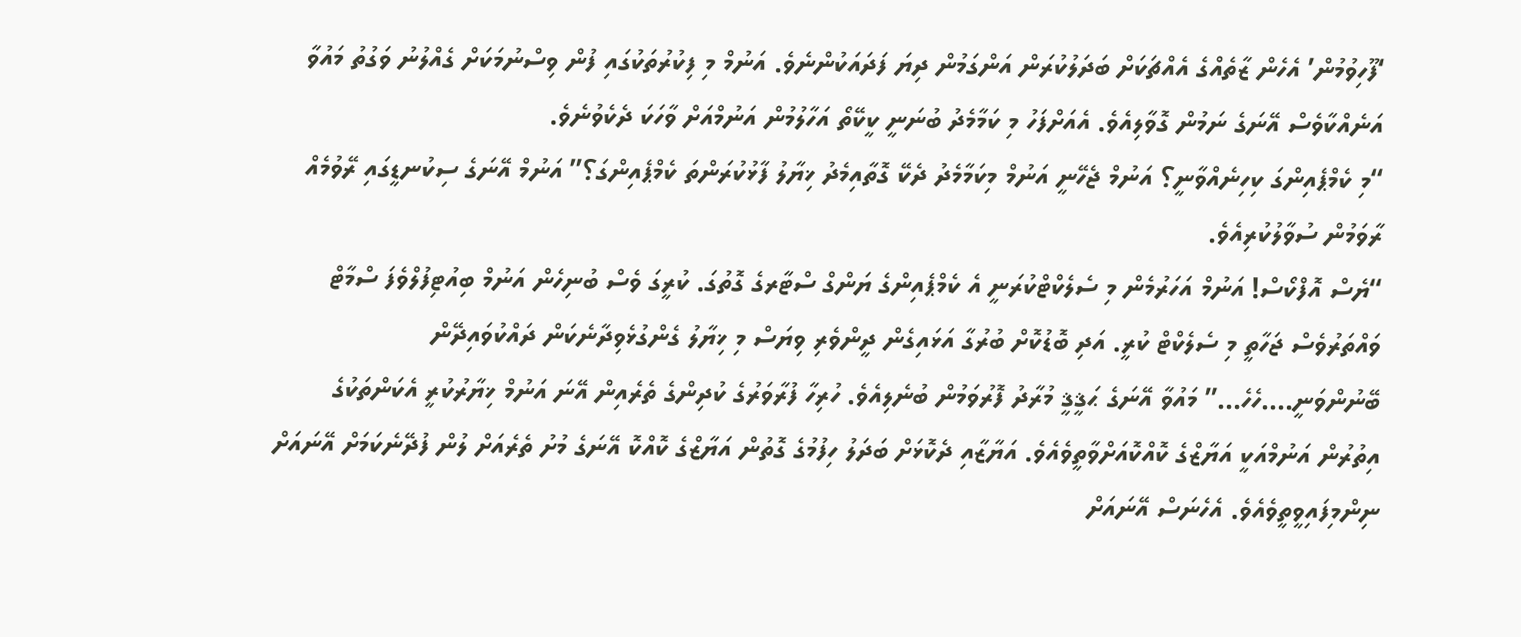‘ފޫހިވުމުން’ އެހެން ޒާތެއްގެ އެއްޗަކަށް ބަދަލުކުރަން އަންގަމުން ދިޔަ ފަދައަކުންނެވެ. އަނުމް މި ފިކުރުތަކުގައި ފުން ވިސްނުމަކަށް ގެއްލުނު ވަގުތު މައުވާ އަނެއްކާވެސް އޭނަގެ ނަމުން ގޮވާލިއެވެ. އެއަށްފަހު މި ކަމާމެދު ބުނަނީ ކީކޭތޯ އަހާލުމުން އަނުމްއަށް ވާހަކަ ދެކެވުނެވެ.
“މި ކެމްޕެއިންގަ ކިހިނެއްވާނީ؟ އަނުމް ޖެހޭނީ އަނުމް މިކަމާމެދު ދެކޭ ގޮތާއިމެދު ޚިޔާލު ފާޅުކުރަންތަ ކެމްޕެއިންގަ؟” އަނުމް އޭނަގެ ސިކުނޑީގައި ރޭވުމެއް ރާވަމުން ސުވާލުކުރިއެވެ.
“ޔެސް އޮފްކޯސް! އަނުމް އަހަރުމެން މި ސެލެކްޓްކުރަނީ އެ ކެމްޕެއިންގެ ޔަންގް ސްޓާރގެ ގޮތުގަ. ކުރީގަ ވެސް ބުނިހެން އަނުމް ބިއުޓިފުލްވެފަ ސްމާޓް ވައްތަރުވެސް ޖަހާތީ މި ސެލެކްޓް ކުރީ. އަދި ބޮޑުކޮށް ބުރުގާ އަޅައިގެން ދީންވެރި ވިޔަސް މި ޚިޔާލު ގެންގުޅެވިދާނެކަން ދައްކުވައިދޭން ބޭނުންވަނީ….ހެހެ…” މައުވާ އޭނަގެ ޙަޤީޤީ މުރާދު ފޮރުވަމުން ބުނެލިއެވެ. ހުރިހާ ފުރާވަރުގެ ކުދިންގެ ތެރެއިން އޭނަ އަނުމް ޚިޔާރުކުރީ އެކަންތަކުގެ އިތުރުން އަނުމްއަކީ އަޔާޒްގެ ކޮއްކޮއަށްވާތީވެއެވެ. އަޔާޒާއި ދެކޮޅަށް ބަދަލު ހިފުމުގެ ގޮތުން އަޔާޒްގެ ކޮއްކޮ އޭނަގެ މުށު ތެރެއަށް ލުން ފުދޭނެކަމަށް އޭނައަށް ނިންމިފައިވީތީވެއެވެ. އެހެނަސް އޭނައަށް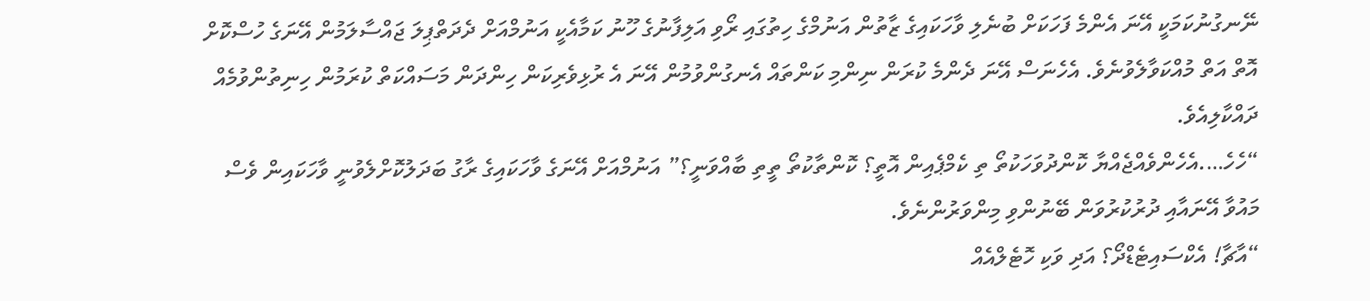ނޭނގުނުކަމަކީ އޭނަ އެންމެ ފަހަކަށް ބުނެލި ވާހަކައިގެ ޒާތުން އަނުމްގެ ހިތުގައި ރޯވި އަލިފާނުގެ ހޫނު ކަމާއެކީ އަނުމްއަށް ދެދަތްޕިލަ ޖައްސާލަމުން އޭނަގެ ހުސްކޮށް އޮތް އަތް މުއްކަވާލެވުނެވެ. އެހެނަސް އޭނަ ދެންމެ ކުރަން ނިންމި ކަންތައް އެނގުންވުމުން އޭނަ އެ ރުޅިވެރިކަން ހިންދަން މަސައްކަތް ކުރަމުން ހިނިތުންވުމެއް ދައްކާލިއެވެ.
“ހެހެ….އެހެންވެއްޖެއްޔާ ކޮންދުވަހަކުތޯ ތި ކެމްޕެއިން އޮތީ؟ ކޮންތާކުތޯ ތީތި ބާއްވަނީ؟” އަނުމްއަށް އޭނަގެ ވާހަކައިގެ ރާގު ބަދަލުކޮށްލެވުނީ ވާހަކައިން ވެސް މައުވާ އޭނައާއި ދުރުކުރުވަން ބޭނުންވި މިންވަރުންނެވެ.
“އާޗާ! އެކްސައިޓެޑްދޯ؟ އަދި ވަކި ހޮޓެލްއެއް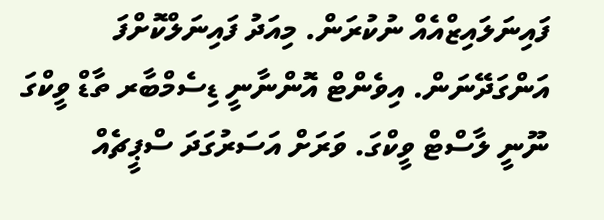ފައިނަލައިޒްއެއް ނުކުރަން. މިއަދު ފައިނަލްކޮށްފަ އަންގަދޭނަން. އިވެންޓް އޮންނާނީ ޑިސެމްބާރ ތާޑް ވީކްގަ ނޫނީ ލާސްޓް ވީކްގަ. ވަރަށް އަސަރުގަދަ ސްޕީޗެއް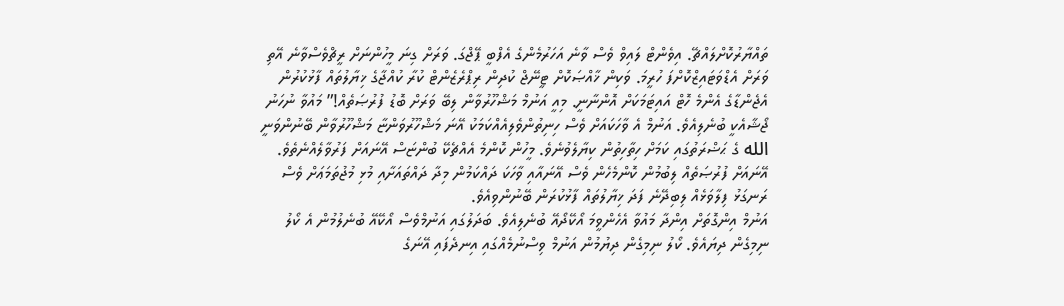ތައްޔާރުކޮށްލައްޗޭ. އިވެންޓް ލައިވް ވެސް ވާނެ އަހަރުމެންގެ އެފްބީ ޕޭޖްގަ. ވަރަށް ގިނަ މީހުންނަށް ރީޗްވެސްވާނެ އޭތި ވަރަށް އެޑްވަޓައިޒްކޮށްފަ ހުރީމަ. ވަކިން ޚާއްޞަކޮށް ޓީނޭޖް ކުދިން ރިޕްރެޒެންޓް ކުރާ ކުއްޖާގެ ޚިޔާލުތައް ފާޅުކުރުން އެޖެންޑާގެ އެންމެ ހޮޓް އައިޓަމަކަށް އޮންނާނީ. މިއީ އަނުމް މަޝްހޫރުވާން ލިބޭ ވަރަށް ބޮޑު ފުރުޞަތެއް!” މައުވާ ނުހަނު ޖޯޝާއެކީ ބުނެލިއެވެ. އަނުމް އެ ވާހަކައަށް ވެސް ހިނިތުންވެލިއެއްކަމަކު އޭނަ މަޝްހޫރުވަންޏާ މަޝްހޫރުވާން ބޭނުންވަނީ الله ގެ ޙަޟްރަތުގައި ކަމަށް ހިތާހިތުން ކިޔާލެވުނެވެ. މީހުން ކޮންމެ އެއްޗެކޭ ބުންޏަސް އޭނައަށް ފަރުވާލެއްނެތެވެ. އޭނައަށް ފުރުޞަތެއް ލިބުމުން ކޮންމެހެން ވެސް އޭނައާއި ވާހަކަ ދައްކަމުން މިދާ ދައްތައަށާއި މުޅި މުޖުތަމަޢަށް ވެސް ރަނގަޅު ފިލާވަޅެއް ލިބިދޭނެ ފަދަ ޚިޔާލުތައް ފާޅުކުރަން ބޭނުންވިއެވެ.
އަނުމް އިންގޮތަށް އިންދާ މައުވާ އެހެންވީމަ އޯކޭދޯއޭ ބުނެލިއެވެ. ބަދަލުގައި އަނުމްވެސް އޯކޭއޭ ބުނެލުމުން އެ ކޯލު ނިމިގެން ދިޔައެވެ. ކޯލު ނިމިގެން ދިޔުމުން އަނުމް ވިސްނުމެއްގައި އިނދެފައި އޭނަގެ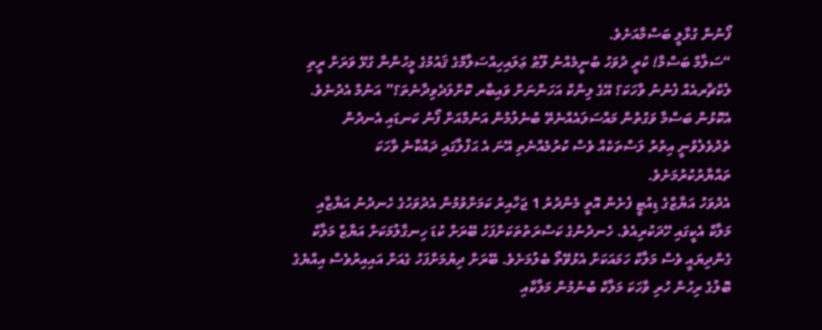ފޯނުން ގުޅާލީ ބަސްމާއަށެވެ.
“ސަލާމް ބަސްމާ! ކުރީ ދުވަހު ބުނީމެއްނު ލޫޠު ޢަލައިހިއްސަލާމްގެ ޤައުމުގެ މީހުންނާ ގުޅޭ ވަރަށް ރީތި ލެކްޗާރއެއް ފެނުނު ވާހަކަ؟ އޭގެ ލިންކް އަހަންނަށް ވައިބާރ ކޮށްލަދެވިދާނެތަ؟” އަނުމް އެދުނެވެ. އެކޮޅުން ބަސްމާ ވަގުތުން މައްސަލައެއްނެތޭ ބުނެލުމުން އަނުމްއަށް ފޯނު ކަނޑައި އެނދުން ތެދުވެލެވުނީ އިތުރު ލަސްތަކެއް ވެސް ކުރުމެއްނެތި އޭނަ އެ ޙަފްލާގައި ދައްކާނެ ވާހަކަ ތައްޔާރުކުރުމަށެވެ.
އެދުވަހު އަޔާޒްގެ ޑިއުޓީ ފެށެން އޮތީ މެންދުރު 1 ޖަހާއިރު ކަމަށްވުމުން އެދުވަހުގެ ހެނދުނު އަޔާޒާއި މަލާކް އެކީގައި ހޭދަކުރިއެވެ. ހެނދުނުގެ ކަސްރަތުތަކަށްފަހު ބޭރަށް ކުޑަ ހިނގާލުމަކަށް އަޔާޒް މަލާކް ގެންދިޔައީ ވެސް މަލާކް ހަމައަކަށް އެޅުވޭތޯ ބެލުމަށެވެ. ބޭރަށް ދިޔުމަށްފަހު ގެއަށް އައިއިރުވެސް އިއްޔެގެ ބޮލުގެ ރިހުން ހުރި ވާހަކަ މަލާކް ބުނުމުން މަލާކާއި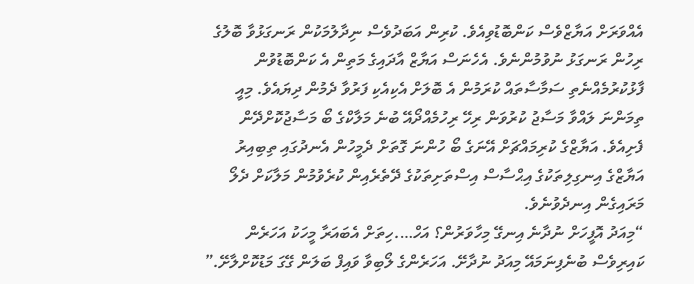އެއްވަރަށް އަޔާޒްވެސް ކަންބޮޑުވިއެވެ. ކުރިން އަބަދުވެސް ނިދާލުމަކުން ރަނގަޅުވާ ބޮލުގެ ރިހުން ރަނގަޅު ނުވުމުންނެވެ. އެހެނަސް އަޔާޒް އާދައިގެ މަތިން އެ ކަންބޮޑުވުން ފާޅުކުރުމެއްނެތި ސަމާސާތައް ކުރަމުން އެ ބޮލަށް އެކިއެކި ފަރުވާ ދެމުން ދިޔައެވެ. މިއީ ތިމަންނަ ލައްވާ މަސާޖު ކުރުވަން ރިހޭ ރިހުމެއްދޯއޭ ބުނެ މަލާކްގެ ބޯ މަސާޖުކޮށްދޭން ފެށިއެވެ. އަޔާޒްގެ ކުރިމައްޗަށް އޭނަގެ ބޯ ހުންނަ ގޮތަށް ދެމީހުން އެނދުގައި ތިބިއިރު އަޔާޒްގެ އިނގިލިތަކުގެ އިޙްސާސް އިސްތަށިތަކުގެ ދޭތެރެއިން ކުރެވުމުން މަލާކަށް ދެލޯ މަރައިގެން އިނދެވުނެވެ.
“މިއަދު އޮފީހަށް ނުދާނެ އިނގޭ މިހާވަރުން؟ އަހް….ހިތަށް އެބައަރާ މީހަކު އަހަރެން ކައިރިވެސް ބުނެފިނަމައޭ މިއަދު ނުދާށޭ. އަހަރެންގެ ލޯބިވާ ވައިފް ބަލަން ގޭގަ މަޑުކޮށްލާށޭ.”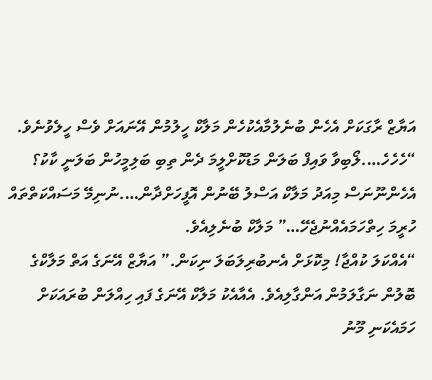އަޔާޒް ރާގަކަށް އެހެން ބުނެލުމާއެކުހެން މަލާކް ހީލުމުން އޭނައަށް ވެސް ހީލެވުނެވެ.
“ހެހެހެ….ލޯބިވާ ވައިފް ބަލަން މަޑުކޮށްލީމަ ދެން ތިބި ބަލިމީހުން ބަލަނީ ކާކު؟ އެހެންނޫނަސް މިއަދު މަލާކް އަސްލު ބޭނުން އޮފީހަށްދާން….ނުނިމޭ މަސައްކަތްތައް ހުރީމަ ހިތްހަމައެއްނުޖެހޭ…” މަލާކް ބުނެލިއެވެ.
“އެއްކަލަ ކުއްޖާ! މިކޮޅަށް އެނބުރިލަބަލަ ނިކަން.” އަޔާޒް އޭނަގެ އަތް މަލާކްގެ ބޮލުން ނަގާލަމުން އަންގާލިއެވެ. އެއާއެކު މަލާކް އޭނަގެ ފައި ހިއްލަން ބުރައަކަށް ހަމައެކަނި މޫނު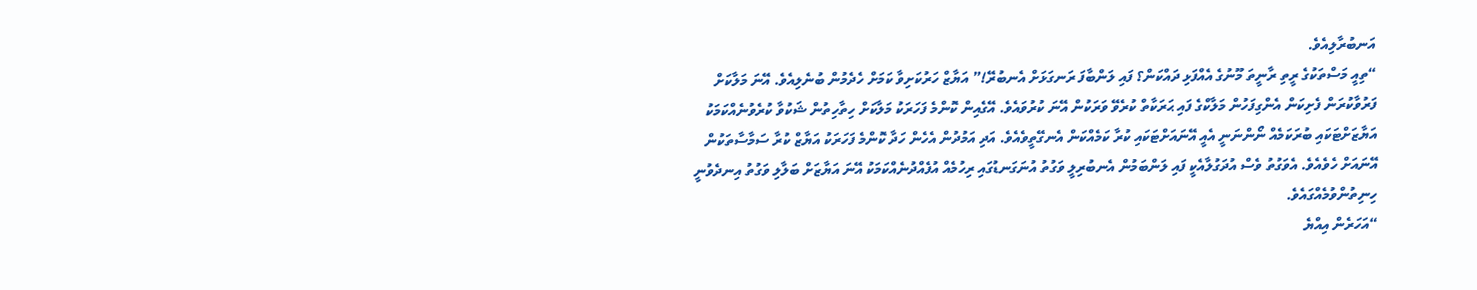އަނބުރާލިއެވެ.
“ތިއީ މަސްތަކުގެ ރީތި ރާނީތަ މޫނުގެ އެއްފަޅި ދައްކަން؟ ފައި ލަންބާފަ ރަނގަޅަށް އެނބުރޭ!” އަޔާޒް ހަރުކަށިވާ ކަމަށް ހެދެމުން ބުނެލިއެވެ. އޭނަ މަލާކަށް ފަރުވާކުރަން ފެށިކަން އެންގިފަހުން މަލާކްގެ ފައި ޙަރަކާތް ކުރެވޭ ވަރަކުން އޭނަ ކުރުވައެވެ. އޭގެއިން ކޮންމެ ފަހަރަކު މަލާކަށް ހިތާހިތުން ޝަކުވާ ކުރެވުނެއްކަމަކު އަޔާޒަށްޓަކައި ބުރަކަމެއް ނޯންނަނީ އެއީ އޭނައަށްޓަކައި ކުރާ ކަމެއްކަން އެނގޭތީވެއެވެ. އަދި އަމުދުން އެހެން ހަދާ ކޮންމެ ފަހަރަކު އަޔާޒް ކުރާ ސަމާސާތަކުން އޭނައަށް ހެވެއެވެ. އެވަގުތު ވެސް އުދަގުލާއެކީ ފައި ލަންބަމުން އެނބުރިލީ ވަގުތު އުނަގަނޑުގައި ރިހުމެއް އުފެއްދުނެއްކަމަކު އޭނަ އަޔާޒަށް ބަލާލި ވަގުތު އިނދެވުނީ ހިނިތުންވުމެއްގައެވެ.
“އަހަރެން އިއްޔެ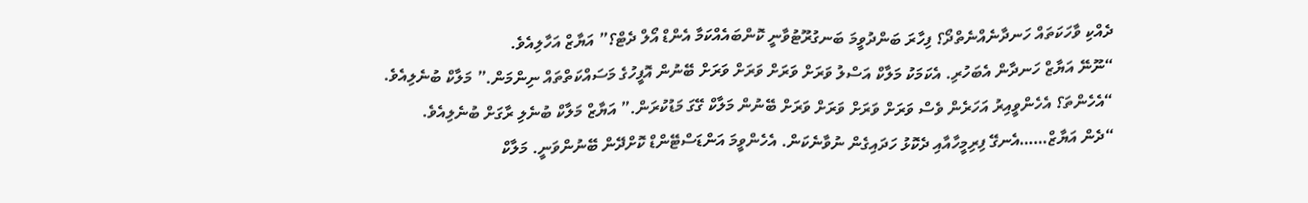ދެއްކި ވާހަކަތައް ހަނދާނެއްނެތްދޯ؟ ފިހާރަ ބަންދުވީމަ ބަނގުރޫޓުވާނީ ކޮންބައެއްކަމާ އެންޑް އޯލް ދެޓް؟” އަޔާޒް އަހާލިއެވެ.
“ނޫނޭ އަޔާޒް ހަނދާން އެބަހުރި. އެކަމަކު މަލާކް އަސްލު ވަރަށް ވަރަށް ވަރަށް ވަރަށް ބޭނުން އޮފީހުގެ މަސައްކަތްތައް ނިންމަން.” މަލާކް ބުނެލިއެވެ.
“އެހެންތަ؟ އެހެންވީއިރު އަހަރެން ވެސް ވަރަށް ވަރަށް ވަރަށް ވަރަށް ބޭނުން މަލާކް ގޭގަ މަޑުކުރަން.” އަޔާޒް މަލާކް ބުނެލި ރާގަށް ބުނެލިއެވެ.
“ދެން އަޔާޒް……އެނގޭ ފިރިމީހާއާއި ދެކޮޅު ހަދައިގެން ނުވާނެކަން. އެހެންވީމަ އަންޑަސްޓޭންޑް ކޮށްދޭން ބޭނުންވަނީ. މަލާކް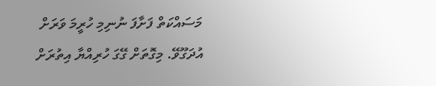މަސައްކަތް ފަށާފަ ނުނިމި ހުރީމަ ވަރަށް އުދަގޫވޭ. މިގޮތަށް ގޭގަ ހުރިއްޔާ އިތުރަށް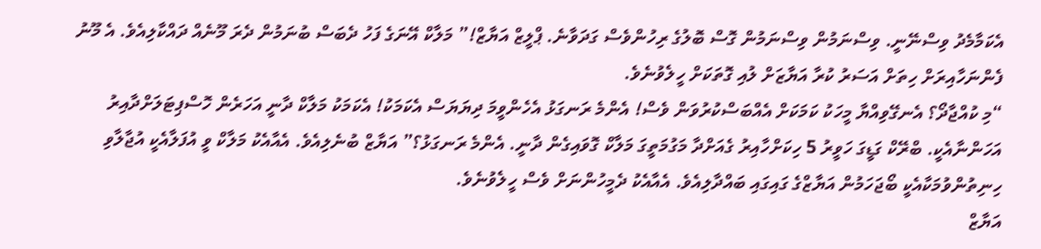އެކަމާމެދު ވިސްނޭނީ. ވިސްނަމުން ވިސްނަމުން ގޮސް ބޮލުގެ ރިހުންވެސް ގަދަވާނެ. ޕްލީޒް އަޔާޒް!” މަލާކް އޭނަގެ ފަހު ދެބަސް ބުނަމުން ދެރަ މޫނެއް ދައްކާލިއެވެ. އެ މޫނު ފެންނަހާއިރަށް ހިތަށް އަސަރު ކުރާ އަޔާޒަށް ލުއި ގޮތަކަށް ހީލެވުނެވެ.
“މި ކުއްޖާދޯ؟ އެނގޭވިއްޔާ މީހަކު ކަމަކަށް އެއްބަސްކުރުވަން ވެސް! އެންމެ ރަނގަޅު އެހެންވީމަ ދިޔަޔަސް އެކަމަކު! އެކަމަކު މަލާކް ދާނީ އަހަރެން ހޮސްޕިޓަލަށްދާއިރު އަހަންނާއެކީ. ބްރޭކް ގަޑީގަ ހަވީރު 5 ހިކަށްހާއިރު ގެއަށްދާ މަގުމަތީގަ މަލާކް ގޮވައިގެން ދާނީ. އެންމެ ރަނގަޅު؟” އަޔާޒް ބުނެލިއެވެ. އެއާއެކު މަލާކް ވީ އުފަލާއެކީ އުޖާލާވި ހިނިތުންވުމަކާއެކީ ބޯޖަހަމުން އަޔާޒްގެ ގައިގައި ބައްދާލިއެވެ. އެއާއެކު ދެމީހުންނަށް ވެސް ހީލެވުނެވެ.
އަޔާޒް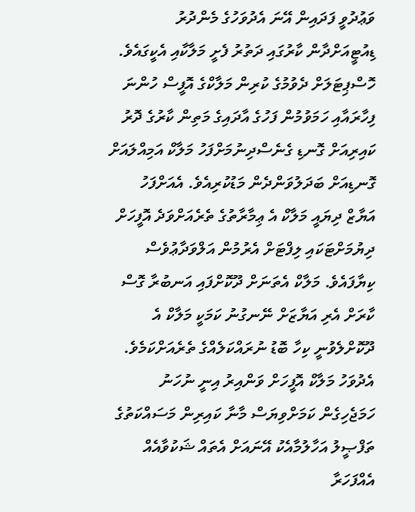ވަޢުދުވީ ފަދައިން އޭނަ އެދުވަހުގެ މެންދުރު ޑިއުޓީއަށްދާން ކާރުގައި ދަތުރު ފެށީ މަލާކާއި އެކީގައެވެ. ހޮސްޕިޓަލަށް ދެވުމުގެ ކުރިން މަލާކްގެ އޮފީސް ހުންނަ ފިހާރައާއި ހަމަވުމުން ފަހުގެ އާދައިގެ މަތިން ކާރުގެ ދޮރު ކައިރިއަށް ގޮނޑި ގެނެސްދިނުމަށްފަހު މަލާކް އަމިއްލައަށް ގޮނޑިއަށް ބަދަލުވަންދެން މަޑުކުރިއެވެ. އެއަށްފަހު އަޔާޒް ދިޔައީ މަލާކް އެ ޢިމާރާތުގެ ތެރެއަށްވަދެ އޮފީހަށް ދިޔުމަށްޓަކައި ލިފްޓަށް އެރުމުން އަލްވަދާޢުވެސް ކިޔާފައެވެ. މަލާކް އެތަނަށް ދޫކޮށްފައި އަނބުރާ ގޮސް ކާރަށް އެރި އަޔާޒަށް ނޭނގުނު ކަމަކީ މަލާކް އެ ދޫކޮށްލެވުނީ ކިހާ ބޮޑު ނުރައްކަލެއްގެ ތެރެއަށްކަމެވެ.
އެދުވަހު މަލާކް އޮފީހަށް ވަންއިރު އިނީ ނުހަނު ހަމަޖެހިގެން ކަމަށްވިޔަސް މާނާ ކައިރިން މަސައްކަތުގެ ތަފްޞީލު އަހާލުމާއެކު އޭނައަށް އެތައް ޝަކުވާއެއް އެއްފަހަރާ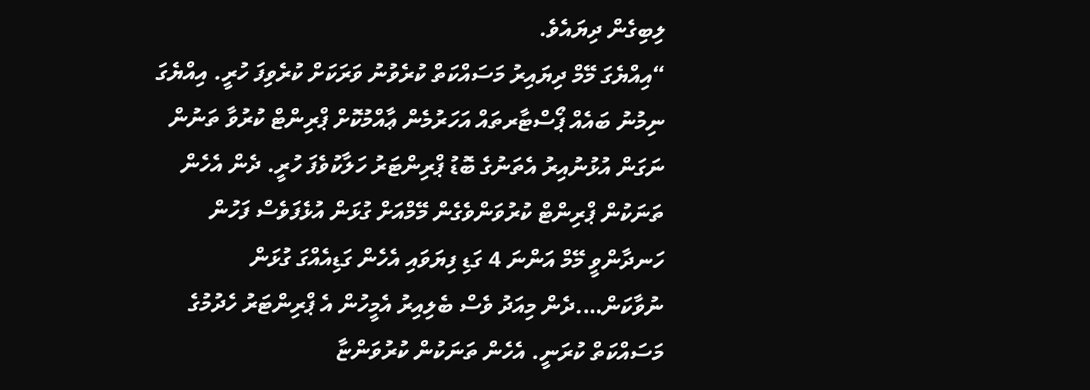ލިބިގެން ދިޔައެވެ.
“އިއްޔެގަ މޭމް ދިޔައިރު މަސައްކަތް ކުރެވުނު ވަރަކަށް ކުރެވިފަ ހުރީ. އިއްޔެގަ ނިމުނު ބައެއް ޕޯސްޓާރތައް އަހަރުމެން ޢާއްމުކޮށް ޕްރިންޓް ކުރުވާ ތަނުން ނަގަން އުޅުނުއިރު އެތަނުގެ ބޮޑު ޕްރިންޓަރު ހަލާކުވެފަ ހުރީ. ދެން އެހެން ތަނަކުން ޕްރިންޓް ކުރުވަންވެގެން މޭމްއަށް ގުޅަން އުޅެފަވެސް ފަހުން ހަނދާންވީ މޭމް އަންނަ 4 ގަޑި ފިޔަވައި އެހެން ގަޑިއެއްގަ ގުޅަން ނުވާކަން….ދެން މިއަދު ވެސް ބެލިއިރު އެމީހުން އެ ޕްރިންޓަރު ހެދުމުގެ މަސައްކަތް ކުރަނީ. އެހެން ތަނަކުން ކުރުވަންޏާ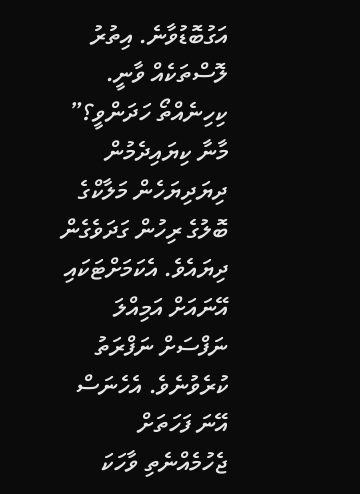އަގުބޮޑުވާނެ. އިތުރު ލޮސްތަކެއް ވާނީ. ކިހިނެއްތޯ ހަދަންވީ؟” މާނާ ކިޔައިދެމުން ދިޔަދިޔަހެން މަލާކްގެ ބޮލުގެ ރިހުން ގަދަވެގެން ދިޔައެވެ. އެކަމަށްޓަކައި އޭނައަށް އަމިއްލަ ނަފްސަށް ނަފްރަތު ކުރެވުނެވެ. އެހެނަސް އޭނަ ފަހަތަށް ޖެހުމެއްނެތި ވާހަކަ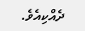ދެއްކިއެވެ.